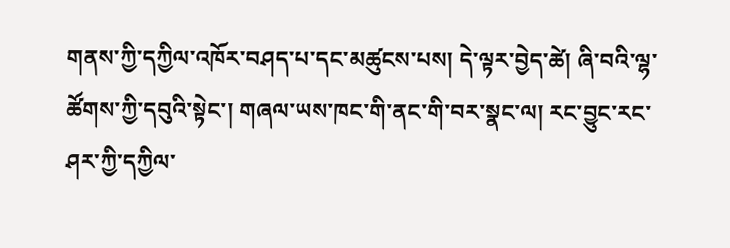གནས་ཀྱི་དཀྱིལ་འཁོར་བཤད་པ་དང་མཚུངས་པས། དེ་ལྟར་བྱེད་ཚེ། ཞི་བའི་ལྷ་ཚོགས་ཀྱི་དབུའི་སྟེང་། གཞལ་ཡས་ཁང་གི་ནང་གི་བར་སྣང་ལ། རང་བྱུང་རང་ཤར་ཀྱི་དཀྱིལ་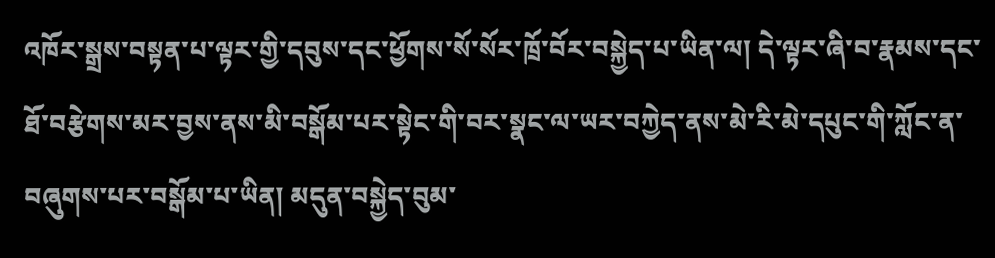འཁོར་སྒྲས་བསྟན་པ་ལྟར་གྱི་དབུས་དང་ཕྱོགས་སོ་སོར་ཁྲོ་བོར་བསྐྱེད་པ་ཡིན་ལ། དེ་ལྟར་ཞི་བ་རྣམས་དང་ཐོ་བརྩེགས་མར་བྱས་ནས་མི་བསྒོམ་པར་སྟེང་གི་བར་སྣང་ལ་ཡར་བཀྱེད་ནས་མེ་རི་མེ་དཔུང་གི་ཀློང་ན་བཞུགས་པར་བསྒོམ་པ་ཡིན། མདུན་བསྐྱེད་བུམ་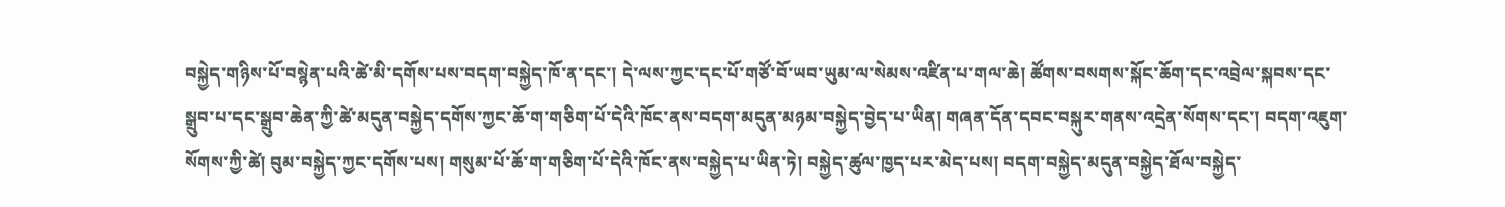བསྐྱེད་གཉིས་པོ་བསྙེན་པའི་ཚེ་མི་དགོས་པས་བདག་བསྐྱེད་ཁོ་ན་དང་། དེ་ལས་ཀྱང་དང་པོ་གཙོ་བོ་ཡབ་ཡུམ་ལ་སེམས་འཛིན་པ་གལ་ཆེ། ཚོགས་བསགས་སྐོང་ཆོག་དང་འབྲེལ་སྐབས་དང་སྒྲུབ་པ་དང་སྒྲུབ་ཆེན་ཀྱི་ཚེ་མདུན་བསྐྱེད་དགོས་ཀྱང་ཆོ་ག་གཅིག་པོ་དེའི་ཁོང་ནས་བདག་མདུན་མཉམ་བསྐྱེད་བྱེད་པ་ཡིན། གཞན་དོན་དབང་བསྐུར་གནས་འདྲེན་སོགས་དང་། བདག་འཇུག་སོགས་ཀྱི་ཚེ། བུམ་བསྐྱེད་ཀྱང་དགོས་པས། གསུམ་པོ་ཆོ་ག་གཅིག་པོ་དེའི་ཁོང་ནས་བསྐྱེད་པ་ཡིན་ཏེ། བསྐྱེད་ཚུལ་ཁྱད་པར་མེད་པས། བདག་བསྐྱེད་མདུན་བསྐྱེད་ཐོལ་བསྐྱེད་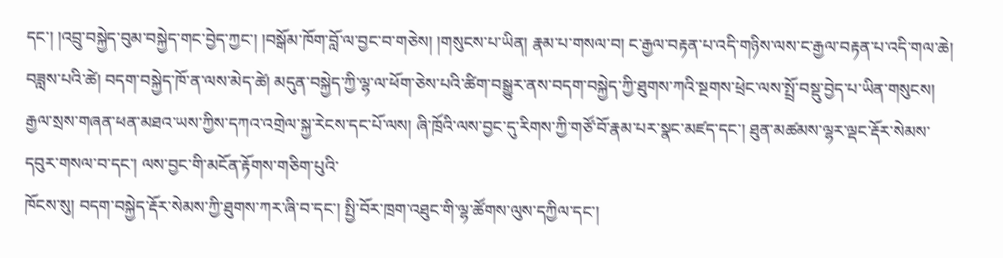དང་། །འབྲུ་བསྐྱེད་བུམ་བསྐྱེད་གང་བྱེད་ཀྱང་། །བསྒོམ་ཁོག་བློ་ལ་བྱང་བ་གཅེས། །གསུངས་པ་ཡིན། རྣམ་པ་གསལ་བ། ང་རྒྱལ་བརྟན་པ་འདི་གཉིས་ལས་ང་རྒྱལ་བརྟན་པ་འདི་གལ་ཆེ། བཟླས་པའི་ཚེ། བདག་བསྐྱེད་ཁོ་ན་ལས་མེད་ཚེ། མདུན་བསྐྱེད་ཀྱི་ལྷ་ལ་ཕོག་ཅེས་པའི་ཚིག་བསྒྱུར་ནས་བདག་བསྐྱེད་ཀྱི་ཐུགས་ཀའི་སྔགས་ཕྲེང་ལས་སྤྲོ་བསྡུ་བྱེད་པ་ཡིན་གསུངས། རྒྱལ་སྲས་གཞན་ཕན་མཐའ་ཡས་ཀྱིས་དཀའ་འགྲེལ་སྐྱ་རེངས་དང་པོ་ལས། ཞི་ཁྲོའི་ལས་བྱང་དུ་རིགས་ཀྱི་གཙོ་བོ་རྣམ་པར་སྣང་མཛད་དང་། ཐུན་མཚམས་ལྷར་ལྡང་རྡོར་སེམས་དབུར་གསལ་བ་དང་། ལས་བྱང་གི་མངོན་རྟོགས་གཅིག་པུའི་
ཁོངས་སུ། བདག་བསྐྱེད་རྡོར་སེམས་ཀྱི་ཐུགས་ཀར་ཞི་བ་དང་། སྤྱི་བོར་ཁྲག་འཐུང་གི་ལྷ་ཚོགས་ལུས་དཀྱིལ་དང་།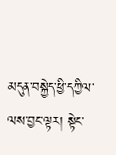མདུན་བསྐྱེད་ཕྱི་དཀྱིལ་ལས་བྱང་ལྟར། སྟེང་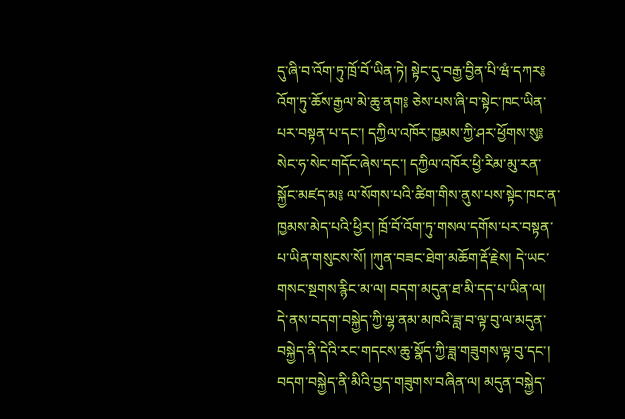དུ་ཞི་བ་འོག་ཏུ་ཁྲོ་བོ་ཡིན་ཏེ། སྟེང་དུ་བརྒྱ་བྱིན་པི་ཝཾ་དཀར༔ འོག་ཏུ་ཆོས་རྒྱལ་མེ་ཆུ་ནག༔ ཅེས་པས་ཞི་བ་སྟེང་ཁང་ཡིན་པར་བསྟན་པ་དང་། དཀྱིལ་འཁོར་ཁྱམས་ཀྱི་ཤར་ཕྱོགས་སུ༔ སེང་ཧ་སེང་གདོང་ཞེས་དང་། དཀྱིལ་འཁོར་ཕྱི་རིམ་མུ་རན་སྐྱོང་མཛད་མ༔ ལ་སོགས་པའི་ཚིག་གིས་ནུས་པས་སྟེང་ཁང་ན་ཁྱམས་མེད་པའི་ཕྱིར། ཁྲོ་བོ་འོག་ཏུ་གསལ་དགོས་པར་བསྟན་པ་ཡིན་གསུངས་སོ། །ཀུན་བཟང་ཐེག་མཆོག་རྡོ་རྗེས། དེ་ཡང་གསང་སྔགས་རྙིང་མ་ལ། བདག་མདུན་ཐ་མི་དད་པ་ཡིན་ལ། དེ་ནས་བདག་བསྐྱེད་ཀྱི་ལྷ་ནམ་མཁའི་ཟླ་བ་ལྟ་བུ་ལ་མདུན་བསྐྱེད་ནི་དེའི་རང་གདངས་ཆུ་སྣོད་ཀྱི་ཟླ་གཟུགས་ལྟ་བུ་དང་། བདག་བསྐྱེད་ནི་མིའི་བྱད་གཟུགས་བཞིན་ལ། མདུན་བསྐྱེད་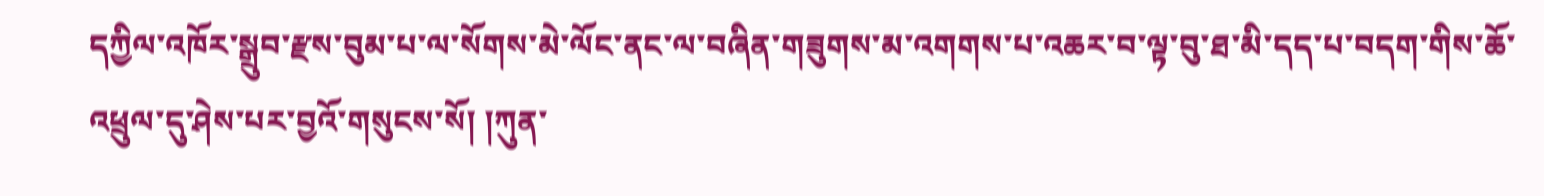དཀྱིལ་འཁོར་སྒྲུབ་རྫས་བུམ་པ་ལ་སོགས་མེ་ལོང་ནང་ལ་བཞིན་གཟུགས་མ་འགགས་པ་འཆར་བ་ལྟ་བུ་ཐ་མི་དད་པ་བདག་གིས་ཆོ་འཕྲུལ་དུ་ཤེས་པར་བྱའོ་གསུངས་སོ། །ཀུན་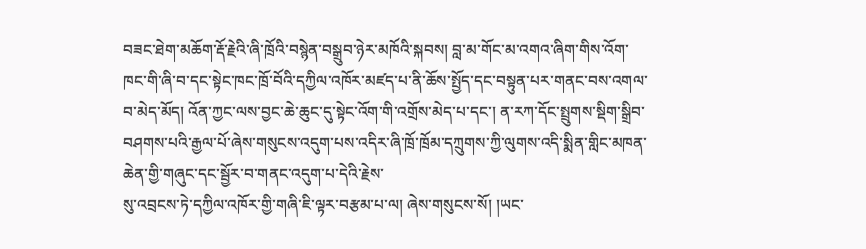བཟང་ཐེག་མཆོག་རྡོ་རྗེའི་ཞི་ཁྲོའི་བསྙེན་བསྒྲུབ་ཉེར་མཁོའི་སྐབས། བླ་མ་གོང་མ་འགའ་ཞིག་གིས་འོག་ཁང་གི་ཞི་བ་དང་སྟེང་ཁང་ཁྲོ་བོའི་དཀྱིལ་འཁོར་མཛད་པ་ནི་ཆོས་སྤྱོད་དང་བསྟུན་པར་གནང་བས་འགལ་བ་མེད་མོད། འོན་ཀྱང་ལས་བྱང་ཆེ་ཆུང་དུ་སྟེང་འོག་གི་འགྲོས་མེད་པ་དང་། ན་རཀ་དོང་སྤྲུགས་སྡིག་སྒྲིབ་བཤགས་པའི་རྒྱལ་པོ་ཞེས་གསུངས་འདུག་པས་འདིར་ཞི་ཁྲོ་ཁྲོམ་དཀྲུགས་ཀྱི་ལུགས་འདི་སྨིན་གླིང་མཁན་ཆེན་གྱི་གཞུང་དང་སྦྱོར་བ་གནང་འདུག་པ་དེའི་རྗེས་
སུ་འབྲངས་ཏེ་དཀྱིལ་འཁོར་གྱི་གཞི་ཇི་ལྟར་བརྩམ་པ་ལ། ཞེས་གསུངས་སོ། །ཡང་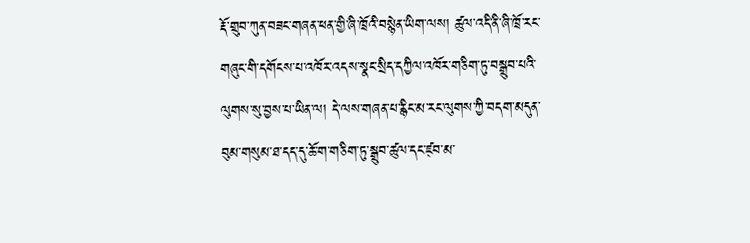རྡོ་གྲུབ་ཀུན་བཟང་གཞན་ཕན་གྱི་ཞི་ཁྲོའི་བསྙེན་ཡིག་ལས། ཚུལ་འདི་ནི་ཞི་ཁྲོ་རང་གཞུང་གི་དགོངས་པ་འཁོར་འདས་སྣང་སྲིད་དཀྱིལ་འཁོར་གཅིག་ཏུ་བསྒྲུབ་པའི་ལུགས་སུ་བྱས་པ་ཡིན་ལ། དེ་ལས་གཞན་པ་རྙིང་མ་རང་ལུགས་ཀྱི་བདག་མདུན་བུམ་གསུམ་ཐ་དད་དུ་ཆོ་ག་གཅིག་ཏུ་སྒྲུབ་ཚུལ་དང་ཛ྄བ་མ་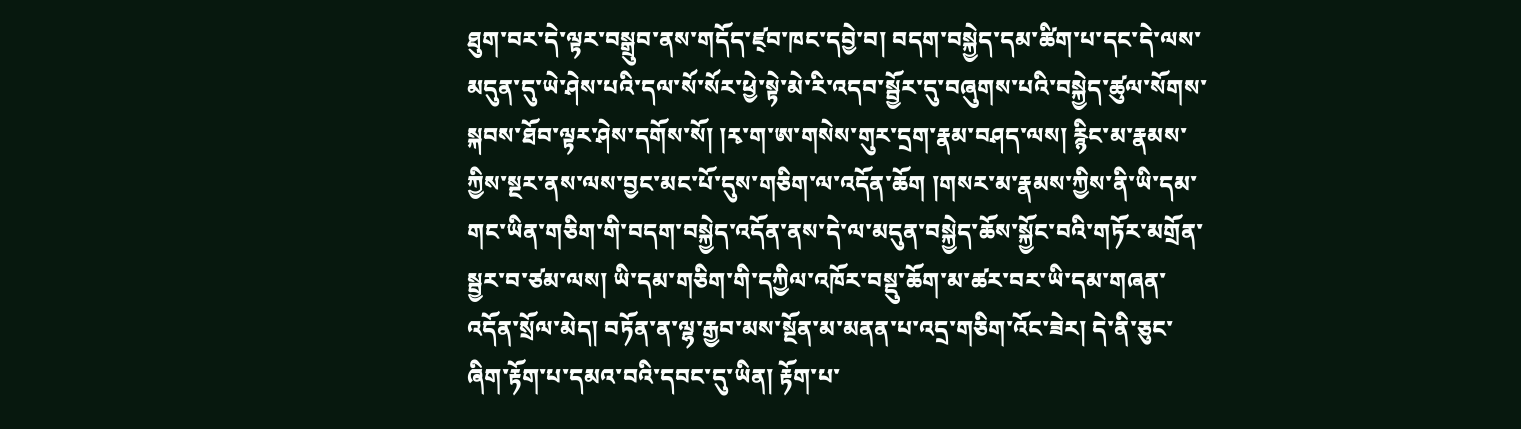ཐུག་བར་དེ་ལྟར་བསྒྲུབ་ནས་གདོད་ཛ྄བ་ཁང་དབྱེ་བ། བདག་བསྐྱེད་དམ་ཚིག་པ་དང་དེ་ལས་མདུན་དུ་ཡེ་ཤེས་པའི་དལ་སོ་སོར་ཕྱེ་སྟེ་མེ་རི་འདབ་སྦྱོར་དུ་བཞུགས་པའི་བསྐྱེད་ཚུལ་སོགས་སྐབས་ཐོབ་ལྟར་ཤེས་དགོས་སོ། །རྭ་ག་ཨ་གསེས་གུར་དྲག་རྣམ་བཤད་ལས། རྙིང་མ་རྣམས་ཀྱིས་སྔར་ནས་ལས་བྱང་མང་པོ་དུས་གཅིག་ལ་འདོན་ཆོག །གསར་མ་རྣམས་ཀྱིས་ནི་ཡི་དམ་གང་ཡིན་གཅིག་གི་བདག་བསྐྱེད་འདོན་ནས་དེ་ལ་མདུན་བསྐྱེད་ཆོས་སྐྱོང་བའི་གཏོར་མགྲོན་སྦྱར་བ་ཙམ་ལས། ཡི་དམ་གཅིག་གི་དཀྱིལ་འཁོར་བསྡུ་ཆོག་མ་ཚར་བར་ཡི་དམ་གཞན་འདོན་སྲོལ་མེད། བཏོན་ན་ལྷ་རྒྱབ་མས་སྔོན་མ་མནན་པ་འདྲ་གཅིག་འོང་ཟེར། དེ་ནི་ཅུང་ཞིག་རྟོག་པ་དམའ་བའི་དབང་དུ་ཡིན། རྟོག་པ་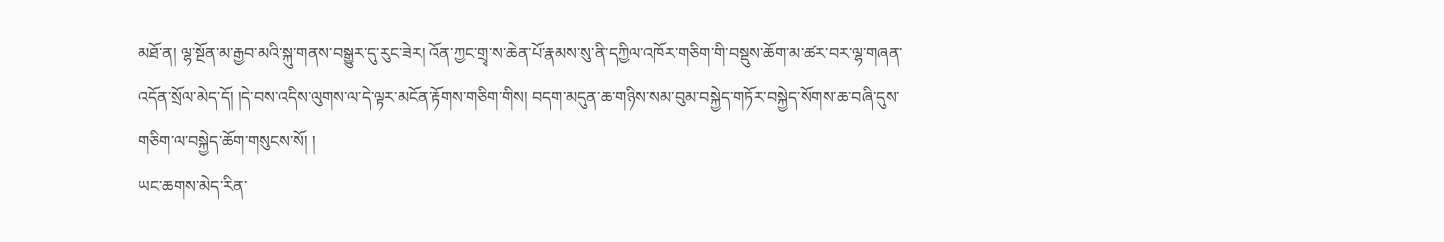མཐོ་ན། ལྷ་སྔོན་མ་རྒྱབ་མའི་སྐུ་གནས་བསྒྱུར་དུ་རུང་ཟེར། འོན་ཀྱང་གྲྭ་ས་ཆེན་པོ་རྣམས་སུ་ནི་དཀྱིལ་འཁོར་གཅིག་གི་བསྡུས་ཆོག་མ་ཚར་བར་ལྷ་གཞན་འདོན་སྲོལ་མེད་དོ། །དེ་བས་འདིས་ལུགས་ལ་དེ་ལྟར་མངོན་རྟོགས་གཅིག་གིས། བདག་མདུན་ཆ་གཉིས་སམ་བུམ་བསྐྱེད་གཏོར་བསྐྱེད་སོགས་ཆ་བཞི་དུས་གཅིག་ལ་བསྐྱེད་ཆོག་གསུངས་སོ། །
ཡང་ཆགས་མེད་རིན་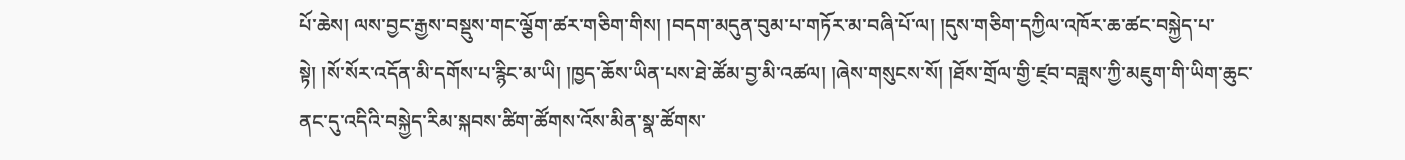པོ་ཆེས། ལས་བྱང་རྒྱས་བསྡུས་གང་ལྕོག་ཚར་གཅིག་གིས། །བདག་མདུན་བུམ་པ་གཏོར་མ་བཞི་པོ་ལ། །དུས་གཅིག་དཀྱིལ་འཁོར་ཆ་ཚང་བསྐྱེད་པ་སྟེ། །སོ་སོར་འདོན་མི་དགོས་པ་རྙིང་མ་ཡི། །ཁྱད་ཆོས་ཡིན་པས་ཐེ་ཚོམ་བྱ་མི་འཚལ། །ཞེས་གསུངས་སོ། །ཐོས་གྲོལ་གྱི་ཛ྄བ་བཟླས་ཀྱི་མཇུག་གི་ཡིག་ཆུང་ནང་དུ་འདིའི་བསྐྱེད་རིམ་སྐབས་ཚིག་ཚོགས་འོས་མིན་སྣ་ཚོགས་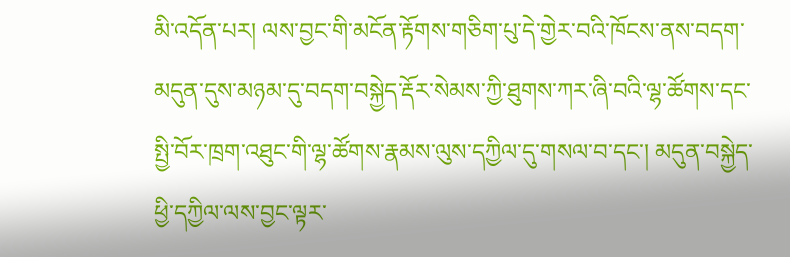མི་འདོན་པར། ལས་བྱང་གི་མངོན་རྟོགས་གཅིག་པུ་དེ་གྱེར་བའི་ཁོངས་ནས་བདག་མདུན་དུས་མཉམ་དུ་བདག་བསྐྱེད་རྡོར་སེམས་ཀྱི་ཐུགས་ཀར་ཞི་བའི་ལྷ་ཚོགས་དང་སྤྱི་བོར་ཁྲག་འཐུང་གི་ལྷ་ཚོགས་རྣམས་ལུས་དཀྱིལ་དུ་གསལ་བ་དང་། མདུན་བསྐྱེད་ཕྱི་དཀྱིལ་ལས་བྱང་ལྟར་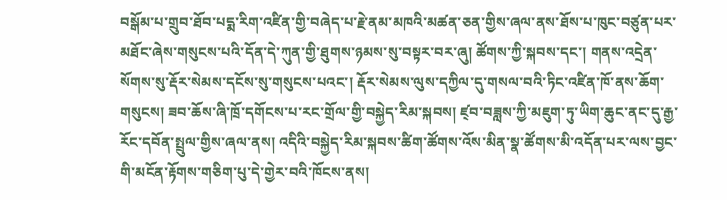བསྒོམ་པ་གྲུབ་ཐོབ་པདྨ་རིག་འཛིན་གྱི་བཞེད་པ་རྗེ་ནམ་མཁའི་མཚན་ཅན་གྱིས་ཞལ་ནས་ཐོས་པ་ཁུང་བཙུན་པར་མཐོང་ཞེས་གསུངས་པའི་དོན་དེ་ཀུན་གྱི་ཐུགས་ཉམས་སུ་བསྟར་བར་ཞུ། ཚོགས་ཀྱི་སྐབས་དང་། གནས་འདྲེན་སོགས་སུ་རྡོར་སེམས་དངོས་སུ་གསུངས་པའང་། རྡོར་སེམས་ལུས་དཀྱིལ་དུ་གསལ་བའི་ཏིང་འཛིན་ཁོ་ནས་ཆོག་གསུངས། ཟབ་ཆོས་ཞི་ཁྲོ་དགོངས་པ་རང་གྲོལ་གྱི་བསྐྱེད་རིམ་སྐབས། ཛ྄བ་བཟླས་ཀྱི་མཇུག་ཏུ་ཡིག་ཆུང་ནང་དུ་རྒྱ་རོང་དབོན་སྤྲུལ་གྱིས་ཞལ་ནས། འདིའི་བསྐྱེད་རིམ་སྐབས་ཚིག་ཚོགས་འོས་མིན་སྣ་ཚོགས་མི་འདོན་པར་ལས་བྱང་གི་མངོན་རྟོགས་གཅིག་པུ་དེ་གྱེར་བའི་ཁོངས་ནས།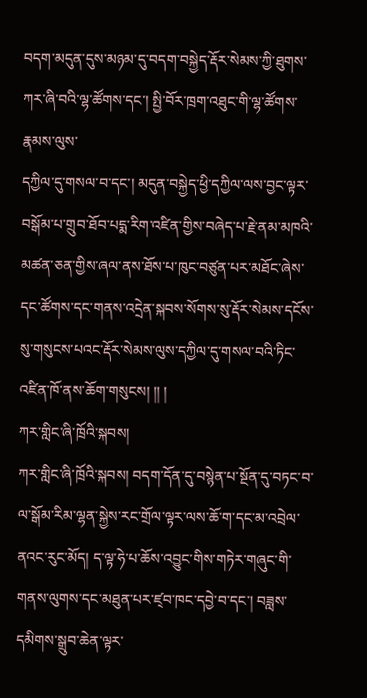བདག་མདུན་དུས་མཉམ་དུ་བདག་བསྐྱེད་རྡོར་སེམས་ཀྱི་ཐུགས་ཀར་ཞི་བའི་ལྷ་ཚོགས་དང་། སྤྱི་བོར་ཁྲག་འཐུང་གི་ལྷ་ཚོགས་རྣམས་ལུས་
དཀྱིལ་དུ་གསལ་བ་དང་། མདུན་བསྐྱེད་ཕྱི་དཀྱིལ་ལས་བྱང་ལྟར་བསྒོམ་པ་གྲུབ་ཐོབ་པདྨ་རིག་འཛིན་གྱིས་བཞེད་པ་རྗེ་ནམ་མཁའི་མཚན་ཅན་གྱིས་ཞལ་ནས་ཐོས་པ་ཁུང་བཙུན་པར་མཐོང་ཞེས་དང་ཚོགས་དང་གནས་འདྲེན་སྐབས་སོགས་སུ་རྡོར་སེམས་དངོས་སུ་གསུངས་པའང་རྡོར་སེམས་ལུས་དཀྱིལ་དུ་གསལ་བའི་ཏིང་འཛིན་ཁོ་ནས་ཆོག་གསུངས། །། །
ཀར་གླིང་ཞི་ཁྲོའི་སྐབས།
ཀར་གླིང་ཞི་ཁྲོའི་སྐབས། བདག་དོན་དུ་བསྙེན་པ་སྔོན་དུ་བཏང་བ་ལ་སྒོམ་རིམ་ལྷན་སྐྱེས་རང་གྲོལ་ལྟར་ལས་ཆོ་ག་དང་མ་འབྲེལ་ནའང་རུང་མོད། ད་ལྟ་ཧེ་པ་ཆོས་འབྱུང་གིས་གཏེར་གཞུང་གི་གནས་ལུགས་དང་མཐུན་པར་ཛ྄བ་ཁང་དབྱེ་བ་དང་། བཟླས་དམིགས་སྒྲུབ་ཆེན་ལྟར་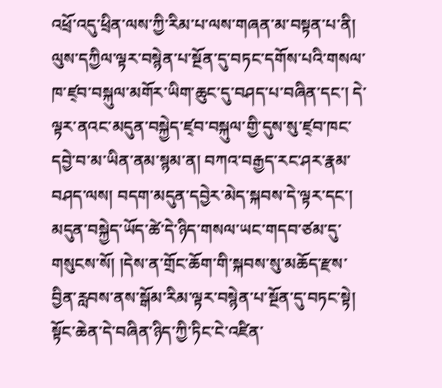འཕྲོ་འདུ་ཕྲིན་ལས་ཀྱི་རིམ་པ་ལས་གཞན་མ་བསྟན་པ་ནི། ལུས་དཀྱིལ་ལྟར་བསྙེན་པ་སྔོན་དུ་བཏང་དགོས་པའི་གསལ་ཁ་ཛ྄བ་བསྐུལ་མགོར་ཡིག་ཆུང་དུ་བཤད་པ་བཞིན་དང་། དེ་ལྟར་ནའང་མདུན་བསྐྱེད་ཛ྄བ་བསྐུལ་གྱི་དུས་སུ་ཛ྄བ་ཁང་དབྱེ་བ་མ་ཡིན་ནམ་སྙམ་ན། བཀའ་བརྒྱད་རང་ཤར་རྣམ་བཤད་ལས། བདག་མདུན་དབྱེར་མེད་སྐབས་དེ་ལྟར་དང་། མདུན་བསྐྱེད་ཡོད་ཚེ་དེ་ཉིད་གསལ་ཡང་གདབ་ཙམ་དུ་གསུངས་སོ། །དེས་ན་གྲོང་ཆོག་གི་སྐབས་སུ་མཆོད་རྫས་བྱིན་རླབས་ནས་སྒོམ་རིམ་ལྟར་བསྙེན་པ་སྔོན་དུ་བཏང་སྟེ། སྟོང་ཆེན་དེ་བཞིན་ཉིད་ཀྱི་ཏིང་ངེ་འཛིན་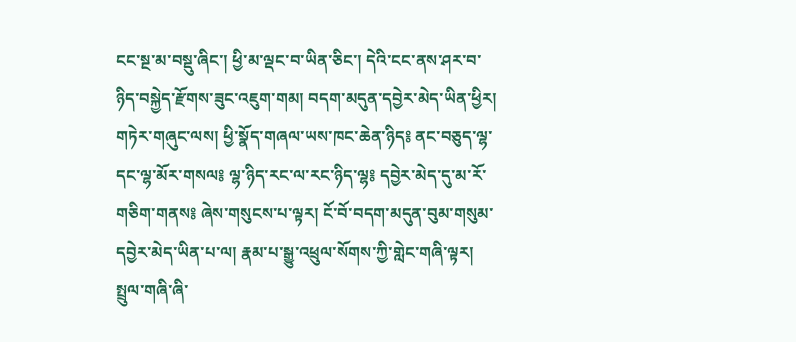ངང་སྔ་མ་བསྡུ་ཞིང་། ཕྱི་མ་ལྡང་བ་ཡིན་ཅིང་། དེའི་ངང་ནས་ཤར་བ་ཉིད་བསྐྱེད་རྫོགས་ཟུང་འཇུག་གམ། བདག་མདུན་དབྱེར་མེད་ཡིན་ཕྱིར། གཏེར་གཞུང་ལས། ཕྱི་སྣོད་གཞལ་ཡས་ཁང་ཆེན་ཉིད༔ ནང་བཅུད་ལྷ་དང་ལྷ་མོར་གསལ༔ ལྷ་ཉིད་རང་ལ་རང་ཉིད་ལྷ༔ དབྱེར་མེད་དུ་མ་རོ་གཅིག་གནས༔ ཞེས་གསུངས་པ་ལྟར། ངོ་བོ་བདག་མདུན་བུམ་གསུམ་དབྱེར་མེད་ཡིན་པ་ལ། རྣམ་པ་སྒྱུ་འཕྲུལ་སོགས་ཀྱི་གླེང་གཞི་ལྟར། སྤྲུལ་གཞི་ཞི་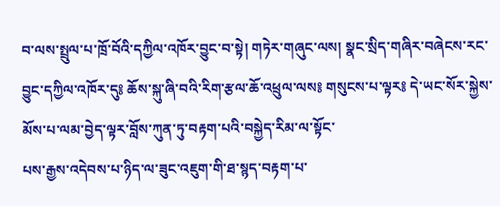བ་ལས་སྤྲུལ་པ་ཁྲོ་བོའི་དཀྱིལ་འཁོར་བྱུང་བ་སྟེ། གཏེར་གཞུང་ལས། སྣང་སྲིད་གཞིར་བཞེངས་རང་བྱུང་དཀྱིལ་འཁོར་དུ༔ ཆོས་སྐུ་ཞི་བའི་རིག་རྩལ་ཆོ་འཕྲུལ་ལས༔ གསུངས་པ་ལྟར༔ དེ་ཡང་སོར་སྐྱེས་མོས་པ་ལམ་བྱེད་ལྟར་བློས་ཀུན་ཏུ་བརྟག་པའི་བསྐྱེད་རིམ་ལ་སྟོང་
པས་རྒྱས་འདེབས་པ་ཉིད་ལ་ཟུང་འཇུག་གི་ཐ་སྙད་བརྟག་པ་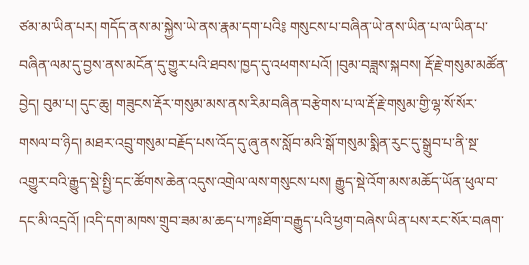ཙམ་མ་ཡིན་པར། གདོད་ནས་མ་སྐྱེས་ཡེ་ནས་རྣམ་དག་པའི༔ གསུངས་པ་བཞིན་ཡེ་ནས་ཡིན་པ་ལ་ཡིན་པ་བཞིན་ལམ་དུ་བྱས་ནས་མངོན་དུ་གྱུར་པའི་ཐབས་ཁྱད་དུ་འཕགས་པའོ། །བུམ་བཟླས་སྐབས། རྡོ་རྗེ་གསུམ་མཚོན་བྱེད། བུམ་པ། དུང་ཆུ། གཟུངས་རྡོར་གསུམ་མས་ནས་རིམ་བཞིན་བརྩེགས་པ་ལ་རྡོ་རྗེ་གསུམ་གྱི་ལྷ་སོ་སོར་གསལ་བ་ཉིད། མཐར་འབྲུ་གསུམ་བརྗོད་པས་འོད་དུ་ཞུ་ནས་སློབ་མའི་སྒོ་གསུམ་སྨིན་རུང་དུ་སྒྲུབ་པ་ནི་སྔ་འགྱུར་བའི་རྒྱུད་སྡེ་སྤྱི་དང་ཚོགས་ཆེན་འདུས་འགྲེལ་ལས་གསུངས་པས། རྒྱུད་སྡེ་འོག་མས་མཆོད་ཡོན་ཕུལ་བ་དང་མི་འདྲའོ། །འདི་དག་མཁས་གྲུབ་ཟམ་མ་ཆད་པ་ཀཿཐོག་བརྒྱུད་པའི་ཕྱག་བཞེས་ཡིན་པས་རང་སོར་བཞག་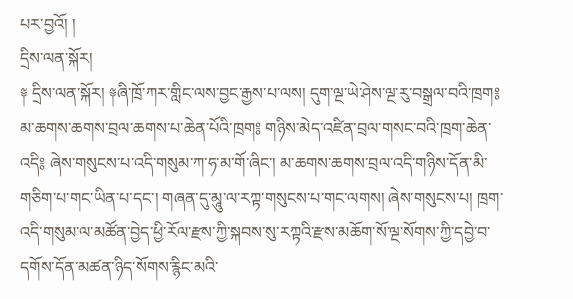པར་བྱའོ། །
དྲིས་ལན་སྐོར།
༈ དྲིས་ལན་སྐོར། ༈ཞི་ཁྲོ་ཀར་གླིང་ལས་བྱང་རྒྱས་པ་ལས། དུག་ལྔ་ཡེ་ཤེས་ལྔ་རུ་བསྒྲལ་བའི་ཁྲག༔ མ་ཆགས་ཆགས་བྲལ་ཆགས་པ་ཆེན་པོའི་ཁྲག༔ གཉིས་མེད་འཛིན་བྲལ་གསང་བའི་ཁྲག་ཆེན་འདི༔ ཞེས་གསུངས་པ་འདི་གསུམ་ཀ་ཧ་མ་གོ་ཞིང་། མ་ཆགས་ཆགས་བྲལ་འདི་གཉིས་དོན་མི་གཅིག་པ་གང་ཡིན་པ་དང་། གཞན་དུ་མཱུ་ལ་རཀྟ་གསུངས་པ་གང་ལགས། ཞེས་གསུངས་པ། ཁྲག་འདི་གསུམ་ལ་མཚོན་བྱེད་ཕྱི་རོལ་རྫས་ཀྱི་སྐབས་སུ་རཀྟའི་རྫས་མཆོག་སོ་ལྔ་སོགས་ཀྱི་དབྱེ་བ་དགོས་དོན་མཚན་ཉིད་སོགས་རྙིང་མའི་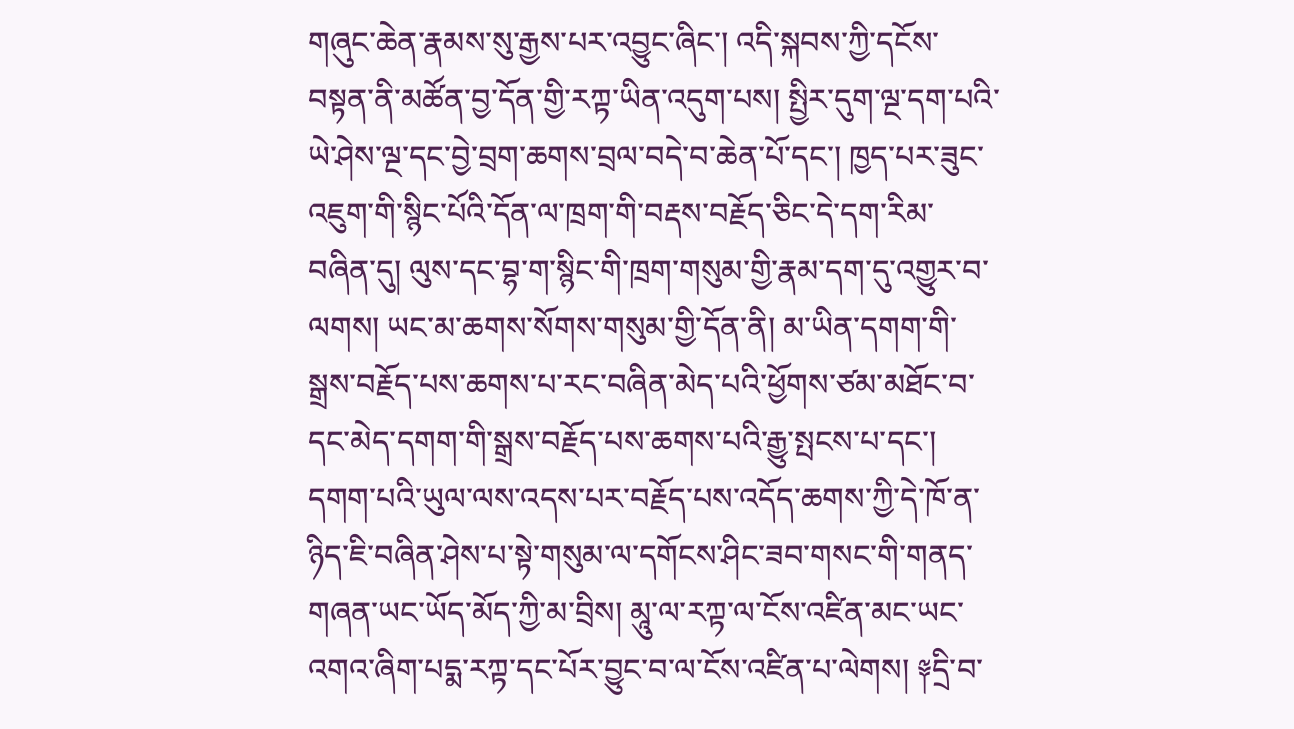གཞུང་ཆེན་རྣམས་སུ་རྒྱས་པར་འབྱུང་ཞིང་། འདི་སྐབས་ཀྱི་དངོས་བསྟན་ནི་མཚོན་བྱ་དོན་གྱི་རཀྟ་ཡིན་འདུག་པས། སྤྱིར་དུག་ལྔ་དག་པའི་ཡེ་ཤེས་ལྔ་དང་བྱེ་བྲག་ཆགས་བྲལ་བདེ་བ་ཆེན་པོ་དང་། ཁྱད་པར་ཟུང་འཇུག་གི་སྙིང་པོའི་དོན་ལ་ཁྲག་གི་བརྡས་བརྗོད་ཅིང་དེ་དག་རིམ་བཞིན་དུ། ལུས་དང་བྷ་ག་སྙིང་གི་ཁྲག་གསུམ་གྱི་རྣམ་དག་དུ་འགྱུར་བ་ལགས། ཡང་མ་ཆགས་སོགས་གསུམ་གྱི་དོན་ནི། མ་ཡིན་དགག་གི་སྒྲས་བརྗོད་པས་ཆགས་པ་རང་བཞིན་མེད་པའི་ཕྱོགས་ཙམ་མཐོང་བ་དང་མེད་དགག་གི་སྒྲས་བརྗོད་པས་ཆགས་པའི་རྒྱུ་སྤངས་པ་དང་། དགག་པའི་ཡུལ་ལས་འདས་པར་བརྗོད་པས་འདོད་ཆགས་ཀྱི་དེ་ཁོ་ན་ཉིད་ཇི་བཞིན་ཤེས་པ་སྟེ་གསུམ་ལ་དགོངས་ཤིང་ཟབ་གསང་གི་གནད་གཞན་ཡང་ཡོད་མོད་ཀྱི་མ་བྲིས། མཱུ་ལ་རཀྟ་ལ་ངོས་འཛིན་མང་ཡང་འགའ་ཞིག་པདྨ་རཀྟ་དང་པོར་བྱུང་བ་ལ་ངོས་འཛིན་པ་ལེགས། ༈དྲི་བ་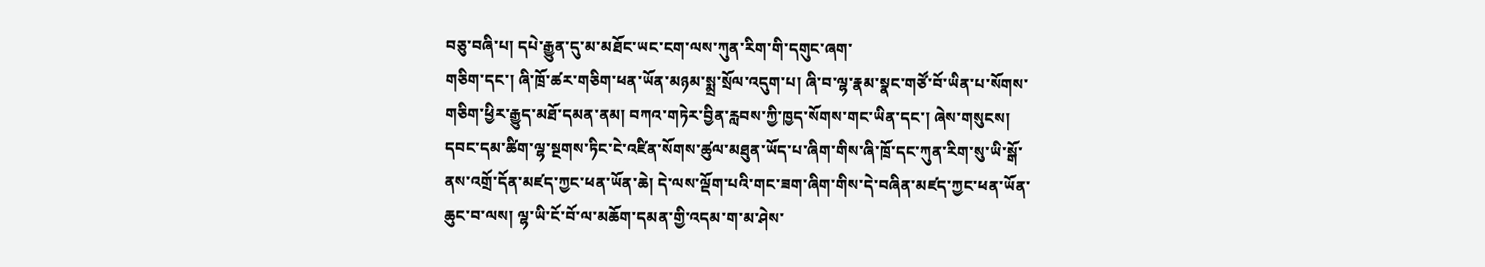བཅུ་བཞི་པ། དཔེ་རྒྱུན་དུ་མ་མཐོང་ཡང་ངག་ལས་ཀུན་རིག་གི་དགུང་ཞག་
གཅིག་དང་། ཞི་ཁྲོ་ཚར་གཅིག་ཕན་ཡོན་མཉམ་སྨྲ་སྲོལ་འདུག་པ། ཞི་བ་ལྷ་རྣམ་སྣང་གཙོ་བོ་ཡིན་པ་སོགས་གཅིག་ཕྱིར་རྒྱུད་མཐོ་དམན་ནམ། བཀའ་གཏེར་བྱིན་རླབས་ཀྱི་ཁྱད་སོགས་གང་ཡིན་དང་། ཞེས་གསུངས། དབང་དམ་ཚིག་ལྷ་སྔགས་ཏིང་ངེ་འཛིན་སོགས་ཚུལ་མཐུན་ཡོད་པ་ཞིག་གིས་ཞི་ཁྲོ་དང་ཀུན་རིག་སུ་ཡི་སྒོ་ནས་འགྲོ་དོན་མཛད་ཀྱང་ཕན་ཡོན་ཆེ། དེ་ལས་ལྡོག་པའི་གང་ཟག་ཞིག་གིས་དེ་བཞིན་མཛད་ཀྱང་ཕན་ཡོན་ཆུང་བ་ལས། ལྷ་ཡི་ངོ་བོ་ལ་མཆོག་དམན་གྱི་འདམ་ག་མ་ཤེས་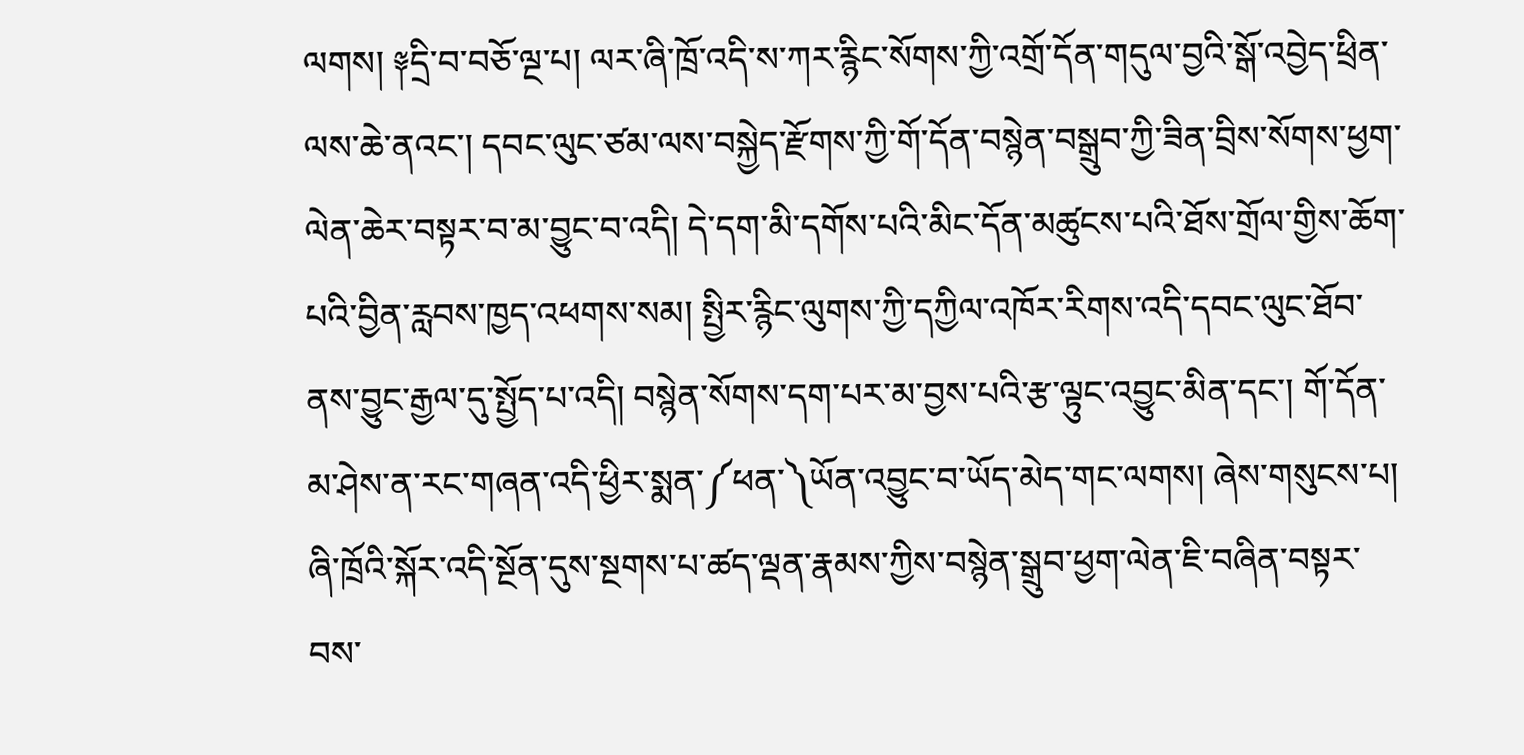ལགས། ༈དྲི་བ་བཅོ་ལྔ་པ། ལར་ཞི་ཁྲོ་འདི་ས་ཀར་རྙིང་སོགས་ཀྱི་འགྲོ་དོན་གདུལ་བྱའི་སྒོ་འབྱེད་ཕྲིན་ལས་ཆེ་ནའང་། དབང་ལུང་ཙམ་ལས་བསྐྱེད་རྫོགས་ཀྱི་གོ་དོན་བསྙེན་བསྒྲུབ་ཀྱི་ཟིན་བྲིས་སོགས་ཕྱག་ལེན་ཆེར་བསྟར་བ་མ་བྱུང་བ་འདི། དེ་དག་མི་དགོས་པའི་མིང་དོན་མཚུངས་པའི་ཐོས་གྲོལ་གྱིས་ཆོག་པའི་བྱིན་རླབས་ཁྱད་འཕགས་སམ། སྤྱིར་རྙིང་ལུགས་ཀྱི་དཀྱིལ་འཁོར་རིགས་འདི་དབང་ལུང་ཐོབ་ནས་བྱུང་རྒྱལ་དུ་སྤྱོད་པ་འདི། བསྙེན་སོགས་དག་པར་མ་བྱས་པའི་རྩ་ལྟུང་འབྱུང་མིན་དང་། གོ་དོན་མ་ཤེས་ན་རང་གཞན་འདི་ཕྱིར་སྨན་༼ཕན་༽ཡོན་འབྱུང་བ་ཡོད་མེད་གང་ལགས། ཞེས་གསུངས་པ། ཞི་ཁྲོའི་སྐོར་འདི་སྔོན་དུས་སྔགས་པ་ཚད་ལྡན་རྣམས་ཀྱིས་བསྙེན་སྒྲུབ་ཕྱག་ལེན་ཇི་བཞིན་བསྟར་བས་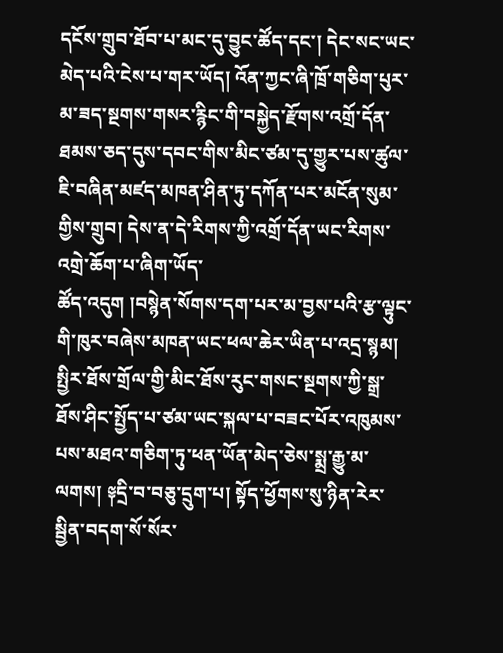དངོས་གྲུབ་ཐོབ་པ་མང་དུ་བྱུང་ཚོད་དང་། དེང་སང་ཡང་མེད་པའི་ངེས་པ་གར་ཡོད། འོན་ཀྱང་ཞི་ཁྲོ་གཅིག་པུར་མ་ཟད་སྔགས་གསར་རྙིང་གི་བསྐྱེད་རྫོགས་འགྲོ་དོན་ཐམས་ཅད་དུས་དབང་གིས་མིང་ཙམ་དུ་གྱུར་པས་ཚུལ་ཇི་བཞིན་མཛད་མཁན་ཤིན་ཏུ་དཀོན་པར་མངོན་སུམ་གྱིས་གྲུབ། དེས་ན་དེ་རིགས་ཀྱི་འགྲོ་དོན་ཡང་རིགས་འགྲེ་ཆོག་པ་ཞིག་ཡོད་
ཚོད་འདུག །བསྙེན་སོགས་དག་པར་མ་བྱས་པའི་རྩ་ལྟུང་གི་ཁུར་བཞེས་མཁན་ཡང་ཕལ་ཆེར་ཡིན་པ་འདྲ་སྙམ། སྤྱིར་ཐོས་གྲོལ་གྱི་མིང་ཐོས་རུང་གསང་སྔགས་ཀྱི་སྒྲ་ཐོས་ཤིང་སྤྱོད་པ་ཙམ་ཡང་སྐལ་པ་བཟང་པོར་འཁུམས་པས་མཐའ་གཅིག་ཏུ་ཕན་ཡོན་མེད་ཅེས་སྨྲ་རྒྱུ་མ་ལགས། ༈དྲི་བ་བཅུ་དྲུག་པ། སྟོད་ཕྱོགས་སུ་ཉིན་རེར་སྦྱིན་བདག་སོ་སོར་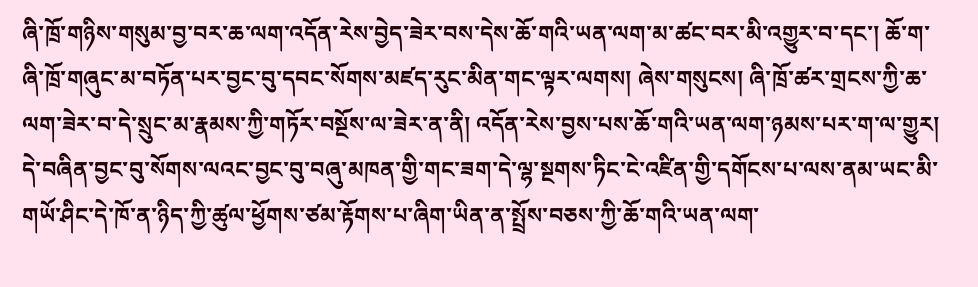ཞི་ཁྲོ་གཉིས་གསུམ་བྱ་བར་ཆ་ལག་འདོན་རེས་བྱེད་ཟེར་བས་དེས་ཆོ་གའི་ཡན་ལག་མ་ཚང་བར་མི་འགྱུར་བ་དང་། ཆོ་ག་ཞི་ཁྲོ་གཞུང་མ་བཏོན་པར་བྱང་བུ་དབང་སོགས་མཛད་རུང་མིན་གང་ལྟར་ལགས། ཞེས་གསུངས། ཞི་ཁྲོ་ཚར་གྲངས་ཀྱི་ཆ་ལག་ཟེར་བ་དེ་སྲུང་མ་རྣམས་ཀྱི་གཏོར་བསྔོས་ལ་ཟེར་ན་ནི། འདོན་རེས་བྱས་པས་ཆོ་གའི་ཡན་ལག་ཉམས་པར་ག་ལ་གྱུར། དེ་བཞིན་བྱང་བུ་སོགས་ལའང་བྱང་བུ་བཞུ་མཁན་གྱི་གང་ཟག་དེ་ལྷ་སྔགས་ཏིང་ངེ་འཛིན་གྱི་དགོངས་པ་ལས་ནམ་ཡང་མི་གཡོ་ཤིང་དེ་ཁོ་ན་ཉིད་ཀྱི་ཚུལ་ཕྱོགས་ཙམ་རྟོགས་པ་ཞིག་ཡིན་ན་སྤྲོས་བཅས་ཀྱི་ཆོ་གའི་ཡན་ལག་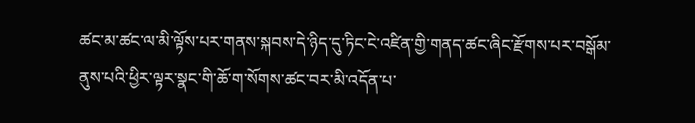ཚང་མ་ཚང་ལ་མི་ལྟོས་པར་གནས་སྐབས་དེ་ཉིད་དུ་ཏིང་ངེ་འཛིན་གྱི་གནད་ཚང་ཞིང་རྫོགས་པར་བསྒོམ་ནུས་པའི་ཕྱིར་ལྟར་སྣང་གི་ཆོ་ག་སོགས་ཚང་བར་མི་འདོན་པ་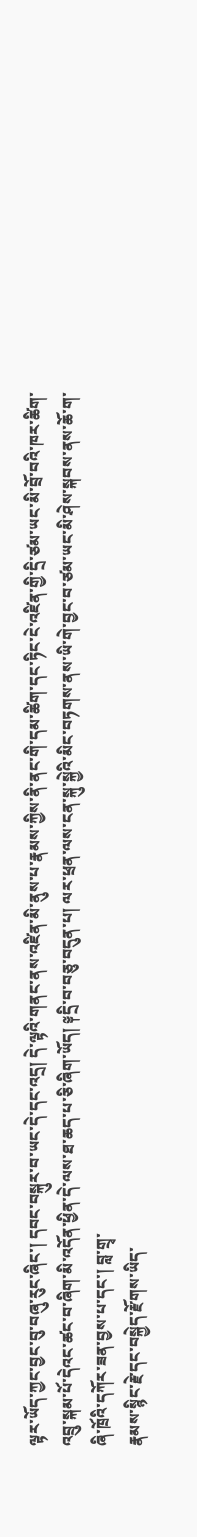ལྟར་ཡོད་ཀྱང་བྱང་བུ་བཞུ་རུང་ཞིང་། དབང་བསྐུར་བ་ཡང་དེ་དང་འདྲ། དེ་ལྟའི་གནང་ནས་འཛིན་མི་ནུས་པ་རྣམས་ཀྱིས་ནི་ནང་གི་དམ་ཚིག་དང་ཏིང་ངེ་འཛིན་གྱི་དྲི་ཙམ་ཡང་མི་བྲོ་བའི་ཁར་ཚིག་འབྲུ་སྐམ་པོ་དེའང་ཚང་བ་ཞིག་མི་འདོན་ཕྱིན་དེ་ལས་ཐ་ཆད་པ་ཅི་ཞིག་ཡོད། ༈དྲི་བ་བཅུ་བདུན་པ། ལར་ཕྲན་ལས་ངན་སྐུ་སྐྱེའི་མིང་བཏགས་ནས་ཡི་གེ་བྱང་བ་ཙམ་ཡང་མི་ཤེས་སྐབས་ནས་ཆོ་ག་ཞི་ཁྲོའི་དཀོར་ཟན་བྱས་པ་དང་། བླ་གྲྭ་
རྣམས་སྙིང་རྗེ་དང་བསྐྱེད་རྫོགས་ཡིད་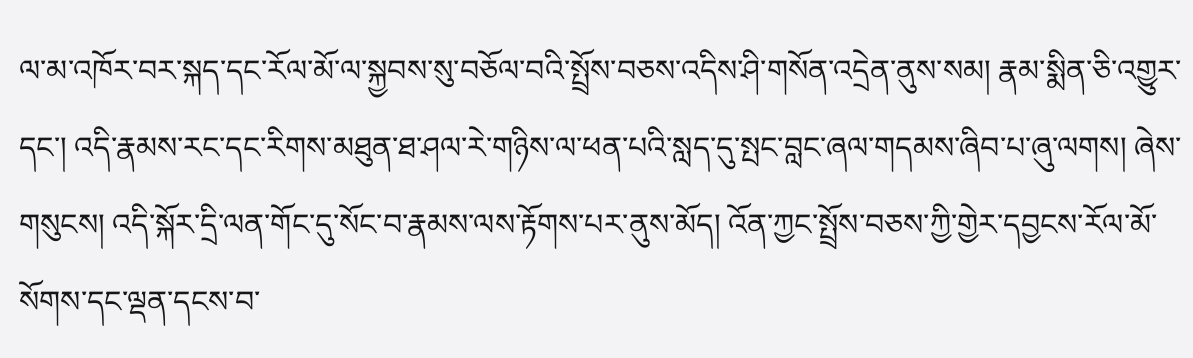ལ་མ་འཁོར་བར་སྐད་དང་རོལ་མོ་ལ་སྐྱབས་སུ་བཅོལ་བའི་སྤྲོས་བཅས་འདིས་ཤི་གསོན་འདྲེན་ནུས་སམ། རྣམ་སྨིན་ཅི་འགྱུར་དང་། འདི་རྣམས་རང་དང་རིགས་མཐུན་ཐ་ཤལ་རེ་གཉིས་ལ་ཕན་པའི་སླད་དུ་སྤང་བླང་ཞལ་གདམས་ཞིབ་པ་ཞུ་ལགས། ཞེས་གསུངས། འདི་སྐོར་དྲི་ལན་གོང་དུ་སོང་བ་རྣམས་ལས་རྟོགས་པར་ནུས་མོད། འོན་ཀྱང་སྤྲོས་བཅས་ཀྱི་གྱེར་དབྱངས་རོལ་མོ་སོགས་དང་ལྡན་དངས་བ་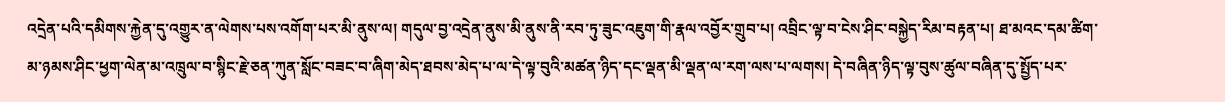འདྲེན་པའི་དམིགས་རྐྱེན་དུ་འགྱུར་ན་ལེགས་པས་འགོག་པར་མི་ནུས་ལ། གདུལ་བྱ་འདྲེན་ནུས་མི་ནུས་ནི་རབ་ཏུ་ཟུང་འཇུག་གི་རྣལ་འབྱོར་གྲུབ་པ། འབྲིང་ལྟ་བ་ངེས་ཤིང་བསྐྱེད་རིམ་བརྟན་པ། ཐ་མའང་དམ་ཚིག་མ་ཉམས་ཤིང་ཕྱག་ལེན་མ་འཁྲུལ་བ་སྙིང་རྗེ་ཅན་ཀུན་སློང་བཟང་བ་ཞིག་མེད་ཐབས་མེད་པ་ལ་དེ་ལྟ་བུའི་མཚན་ཉིད་དང་ལྡན་མི་ལྡན་ལ་རག་ལས་པ་ལགས། དེ་བཞིན་ཉིད་ལྟ་བུས་ཚུལ་བཞིན་དུ་སྤྱོད་པར་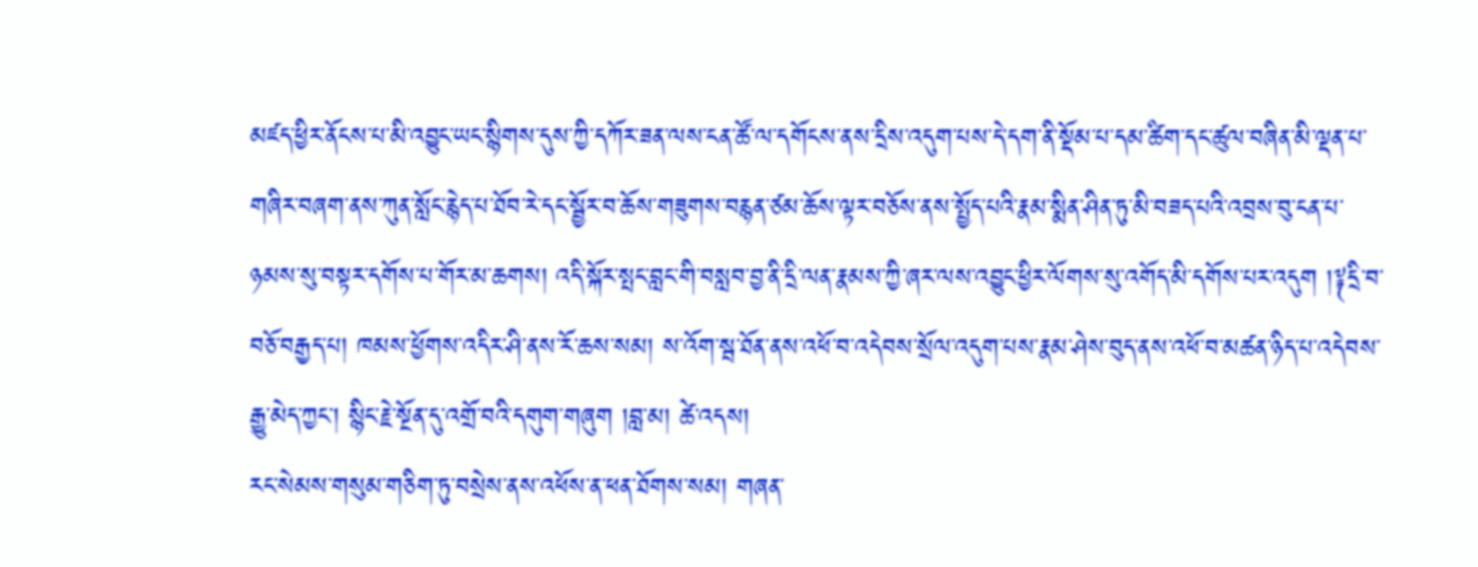མཛད་ཕྱིར་ནོངས་པ་མི་འབྱུང་ཡང་སྙིགས་དུས་ཀྱི་དཀོར་ཟན་ལས་ངན་ཚོ་ལ་དགོངས་ནས་དྲིས་འདུག་པས་དེ་དག་ནི་སྡོམ་པ་དམ་ཚིག་དང་ཚུལ་བཞིན་མི་ལྡན་པ་གཞིར་བཞག་ནས་ཀུན་སློང་རྙེད་པ་ཐོབ་རེ་དང་སྦྱོར་བ་ཆོས་གཟུགས་བརྙན་ཙམ་ཆོས་ལྟར་བཅོས་ནས་སྤྱོད་པའི་རྣམ་སྨིན་ཤིན་ཏུ་མི་བཟད་པའི་འབྲས་བུ་ངན་པ་ཉམས་སུ་བསྟར་དགོས་པ་གོར་མ་ཆགས། འདི་སྐོར་སྤང་བླང་གི་བསླབ་བྱ་ནི་དྲི་ལན་རྣམས་ཀྱི་ཞར་ལས་འབྱུང་ཕྱིར་ལོགས་སུ་འགོད་མི་དགོས་པར་འདུག །༈དྲི་བ་བཅོ་བརྒྱད་པ། ཁམས་ཕྱོགས་འདིར་ཤི་ནས་རོ་ཆས་སམ། ས་འོག་སྦ་ཐོན་ནས་འཕོ་བ་འདེབས་སྲོལ་འདུག་པས་རྣམ་ཤེས་བུད་ནས་འཕོ་བ་མཚན་ཉིད་པ་འདེབས་རྒྱུ་མེད་ཀྱང་། སྙིང་རྗེ་སྔོན་དུ་འགྲོ་བའི་དགུག་གཞུག །བླ་མ། ཚེ་འདས།
རང་སེམས་གསུམ་གཅིག་ཏུ་བསྲེས་ནས་འཕོས་ན་ཕན་ཐོགས་སམ། གཞན་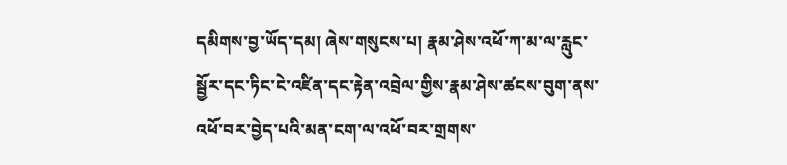དམིགས་བྱ་ཡོད་དམ། ཞེས་གསུངས་པ། རྣམ་ཤེས་འཕོ་ཀ་མ་ལ་རླུང་སྦྱོར་དང་ཏིང་ངེ་འཛིན་དང་རྟེན་འབྲེལ་གྱིས་རྣམ་ཤེས་ཚངས་བུག་ནས་འཕོ་བར་བྱེད་པའི་མན་ངག་ལ་འཕོ་བར་གྲགས་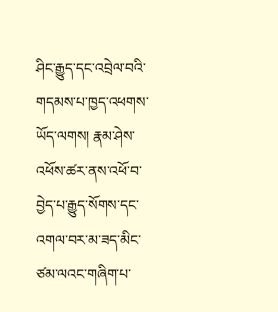ཤིང་རྒྱུད་དང་འབྲེལ་བའི་གདམས་པ་ཁྱད་འཕགས་ཡོད་ལགས། རྣམ་ཤེས་འཕོས་ཚར་ནས་འཕོ་བ་བྱེད་པ་རྒྱུད་སོགས་དང་འགལ་བར་མ་ཟད་མིང་ཙམ་ལའང་གཞིག་པ་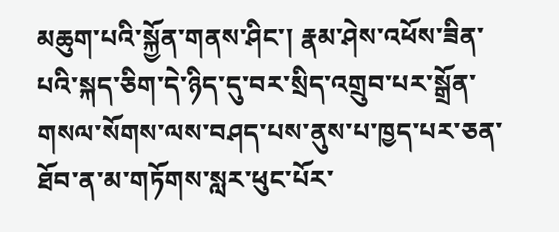མཆུག་པའི་སྐྱོན་གནས་ཤིང་། རྣམ་ཤེས་འཕོས་ཟིན་པའི་སྐད་ཅིག་དེ་ཉིད་དུ་བར་སྲིད་འགྲུབ་པར་སྒྲོན་གསལ་སོགས་ལས་བཤད་པས་ནུས་པ་ཁྱད་པར་ཅན་ཐོབ་ན་མ་གཏོགས་སླར་ཕུང་པོར་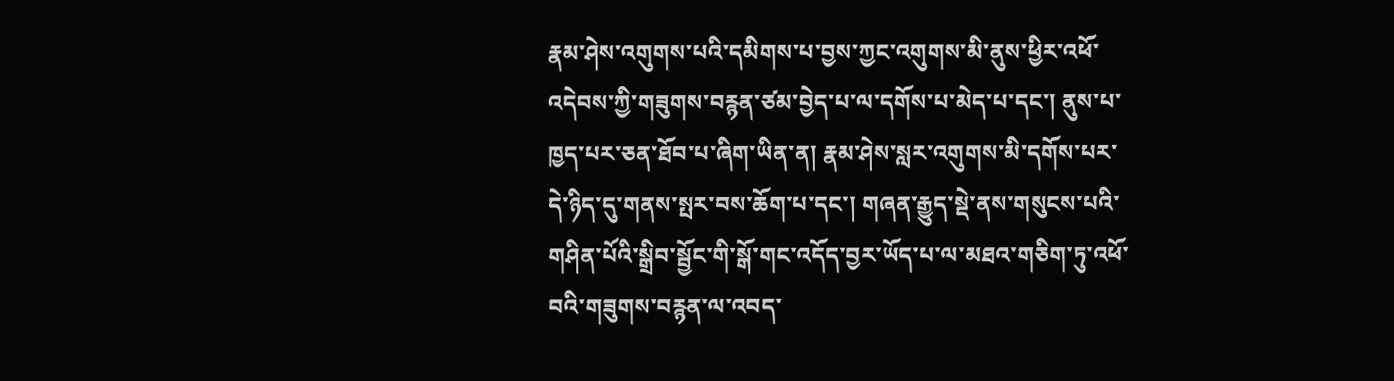རྣམ་ཤེས་འགུགས་པའི་དམིགས་པ་བྱས་ཀྱང་འགུགས་མི་ནུས་ཕྱིར་འཕོ་འདེབས་ཀྱི་གཟུགས་བརྙན་ཙམ་བྱེད་པ་ལ་དགོས་པ་མེད་པ་དང་། ནུས་པ་ཁྱད་པར་ཅན་ཐོབ་པ་ཞིག་ཡིན་ན། རྣམ་ཤེས་སླར་འགུགས་མི་དགོས་པར་དེ་ཉིད་དུ་གནས་སྤར་བས་ཆོག་པ་དང་། གཞན་རྒྱུད་སྡེ་ནས་གསུངས་པའི་གཤིན་པོའི་སྒྲིབ་སྦྱོང་གི་སྒོ་གང་འདོད་བྱར་ཡོད་པ་ལ་མཐའ་གཅིག་ཏུ་འཕོ་བའི་གཟུགས་བརྙན་ལ་འབད་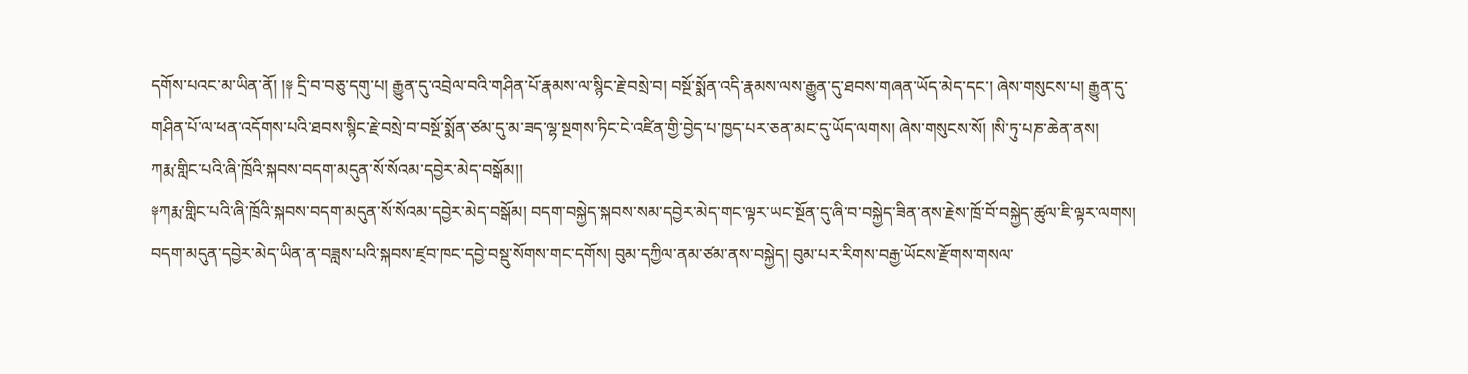དགོས་པའང་མ་ཡིན་ནོ། །༈ དྲི་བ་བཅུ་དགུ་པ། རྒྱུན་དུ་འབྲེལ་བའི་གཤིན་པོ་རྣམས་ལ་སྙིང་རྗེ་བསྲེ་བ། བསྔོ་སྨོན་འདི་རྣམས་ལས་རྒྱུན་དུ་ཐབས་གཞན་ཡོད་མེད་དང་། ཞེས་གསུངས་པ། རྒྱུན་དུ་གཤིན་པོ་ལ་ཕན་འདོགས་པའི་ཐབས་སྙིང་རྗེ་བསྲེ་བ་བསྔོ་སྨོན་ཙམ་དུ་མ་ཟད་ལྷ་སྔགས་ཏིང་ངེ་འཛིན་གྱི་བྱེད་པ་ཁྱད་པར་ཅན་མང་དུ་ཡོད་ལགས། ཞེས་གསུངས་སོ། །སི་ཏུ་པཎ་ཆེན་ནས།
ཀརྨ་གླིང་པའི་ཞི་ཁྲོའི་སྐབས་བདག་མདུན་སོ་སོའམ་དབྱེར་མེད་བསྒོམ།།
༈ཀརྨ་གླིང་པའི་ཞི་ཁྲོའི་སྐབས་བདག་མདུན་སོ་སོའམ་དབྱེར་མེད་བསྒོམ། བདག་བསྐྱེད་སྐབས་སམ་དབྱེར་མེད་གང་ལྟར་ཡང་སྔོན་དུ་ཞི་བ་བསྐྱེད་ཟིན་ནས་རྗེས་ཁྲོ་བོ་བསྐྱེད་ཚུལ་ཇི་ལྟར་ལགས། བདག་མདུན་དབྱེར་མེད་ཡིན་ན་བཟླས་པའི་སྐབས་ཛ྄བ་ཁང་དབྱེ་བསྡུ་སོགས་གང་དགོས། བུམ་དཀྱིལ་ནམ་ཙམ་ནས་བསྐྱེད། བུམ་པར་རིགས་བརྒྱ་ཡོངས་རྫོགས་གསལ་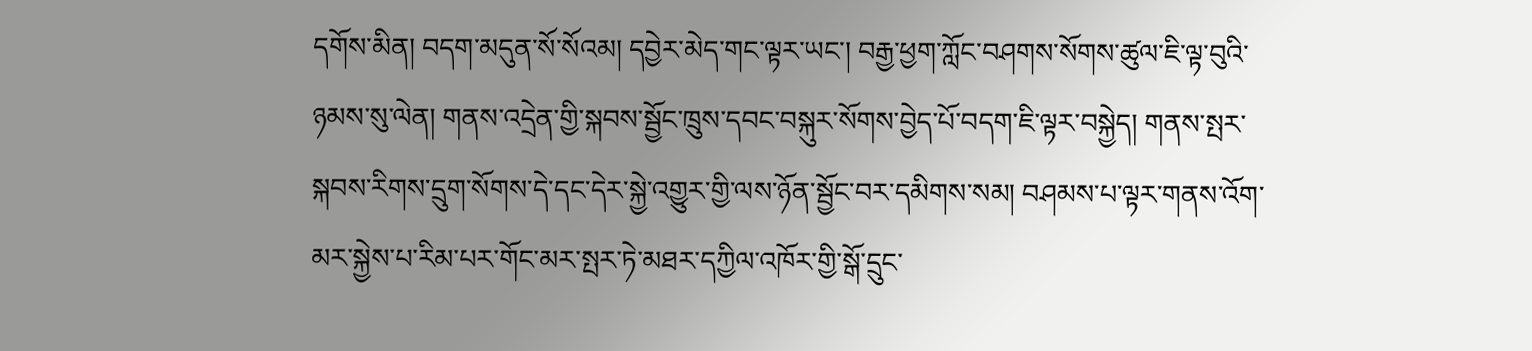དགོས་མིན། བདག་མདུན་སོ་སོའམ། དབྱེར་མེད་གང་ལྟར་ཡང་། བརྒྱ་ཕྱག་ཀློང་བཤགས་སོགས་ཚུལ་ཇི་ལྟ་བུའི་ཉམས་སུ་ལེན། གནས་འདྲེན་གྱི་སྐབས་སྦྱོང་ཁྲུས་དབང་བསྐུར་སོགས་བྱེད་པོ་བདག་ཇི་ལྟར་བསྐྱེད། གནས་སྤར་སྐབས་རིགས་དྲུག་སོགས་དེ་དང་དེར་སྐྱེ་འགྱུར་གྱི་ལས་ཉོན་སྦྱོང་བར་དམིགས་སམ། བཤམས་པ་ལྟར་གནས་འོག་མར་སྐྱེས་པ་རིམ་པར་གོང་མར་སྤར་ཏེ་མཐར་དཀྱིལ་འཁོར་གྱི་སྒོ་དྲུང་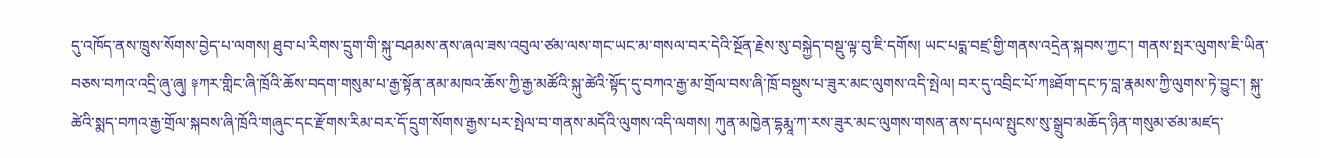དུ་འཁོད་ནས་ཁྲུས་སོགས་བྱེད་པ་ལགས། ཐུབ་པ་རིགས་དྲུག་གི་སྐུ་བཤམས་ནས་ཞལ་ཟས་འབུལ་ཙམ་ལས་གང་ཡང་མ་གསལ་བར་དེའི་སྔོན་རྗེས་སུ་བསྐྱེད་བསྡུ་ལྟ་བུ་ཇི་དགོས། ཡང་པདྨ་བཛྲ་གྱི་གནས་འདྲེན་སྐབས་ཀྱང་། གནས་སྤར་ལུགས་ཇི་ཡིན་བཅས་བཀའ་འདྲི་ཞུ་ཞུ། ༈ཀར་གླིང་ཞི་ཁྲོའི་ཆོས་བདག་གསུམ་པ་རྒྱ་སྟོན་ནམ་མཁའ་ཆོས་ཀྱི་རྒྱ་མཚོའི་སྐུ་ཚེའི་སྟོད་དུ་བཀའ་རྒྱ་མ་གྲོལ་བས་ཞི་ཁྲོ་བསྡུས་པ་ཟུར་མང་ལུགས་འདི་སྤེལ། བར་དུ་འབྲིང་པོ་ཀཿཐོག་དང་ཏ་བླ་རྣམས་ཀྱི་ལུགས་ཏེ་བྱུང་། སྐུ་ཚེའི་སྨད་བཀའ་རྒྱ་གྲོལ་སྐབས་ཞི་ཁྲོའི་གཞུང་དང་རྫོགས་རིམ་བར་དོ་དྲུག་སོགས་རྒྱས་པར་སྤེལ་བ་གནས་མདོའི་ལུགས་འདི་ལགས། ཀུན་མཁྱེན་དྷརྨཱ་ཀ་རས་ཟུར་མང་ལུགས་གསན་ནས་དཔལ་སྤུངས་སུ་སྒྲུབ་མཆོད་ཉིན་གསུམ་ཙམ་མཛད་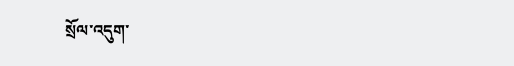སྲོལ་འདུག་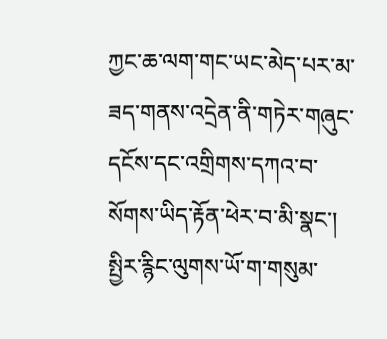ཀྱང་ཆ་ལག་གང་ཡང་མེད་པར་མ་ཟད་གནས་འདྲེན་ནི་གཏེར་གཞུང་དངོས་དང་འགྲིགས་དཀའ་བ་སོགས་ཡིད་རྟོན་ཕེར་བ་མི་སྣང་། སྤྱིར་རྙིང་ལུགས་ཡོ་ག་གསུམ་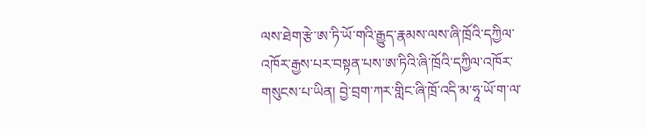ལས་ཐེག་རྩེ་ཨ་ཏི་ཡོ་གའི་རྒྱུད་རྣམས་ལས་ཞི་ཁྲོའི་དཀྱིལ་འཁོར་རྒྱས་པར་བསྟན་པས་ཨ་ཏིའི་ཞི་ཁྲོའི་དཀྱིལ་འཁོར་གསུངས་པ་ཡིན། བྱེ་བྲག་ཀར་གླིང་ཞི་ཁྲོ་འདི་མ་ཧཱ་ཡོ་ག་ལ་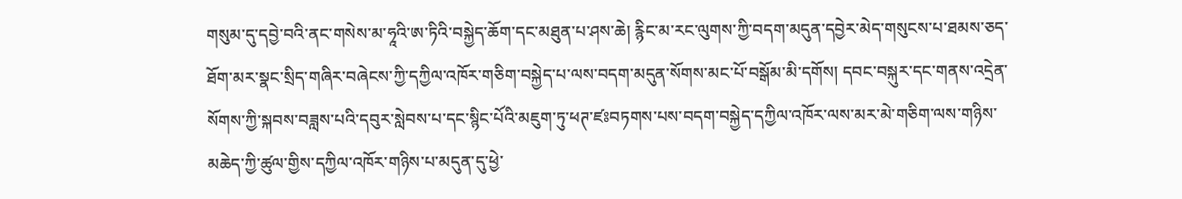གསུམ་དུ་དབྱེ་བའི་ནང་གསེས་མ་ཧཱའི་ཨ་ཏིའི་བསྐྱེད་ཆོག་དང་མཐུན་པ་ཤས་ཆེ། རྙིང་མ་རང་ལུགས་ཀྱི་བདག་མདུན་དབྱེར་མེད་གསུངས་པ་ཐམས་ཅད་ཐོག་མར་སྣང་སྲིད་གཞིར་བཞེངས་ཀྱི་དཀྱིལ་འཁོར་གཅིག་བསྐྱེད་པ་ལས་བདག་མདུན་སོགས་མང་པོ་བསྒོམ་མི་དགོས། དབང་བསྐུར་དང་གནས་འདྲེན་སོགས་ཀྱི་སྐབས་བཟླས་པའི་དབུར་སླེབས་པ་དང་སྙིང་པོའི་མཇུག་ཏུ་ཕཊ་ཛཿབཏགས་པས་བདག་བསྐྱེད་དཀྱིལ་འཁོར་ལས་མར་མེ་གཅིག་ལས་གཉིས་མཆེད་ཀྱི་ཚུལ་གྱིས་དཀྱིལ་འཁོར་གཉིས་པ་མདུན་དུ་ཕྱེ་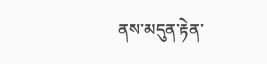ནས་མདུན་རྟེན་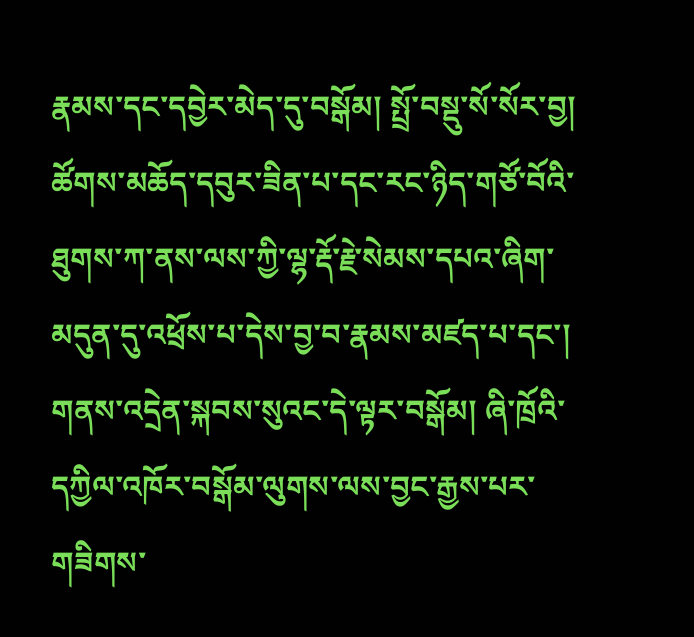རྣམས་དང་དབྱེར་མེད་དུ་བསྒོམ། སྤྲོ་བསྡུ་སོ་སོར་བྱ། ཚོགས་མཆོད་དབུར་ཟིན་པ་དང་རང་ཉིད་གཙོ་བོའི་ཐུགས་ཀ་ནས་ལས་ཀྱི་ལྷ་རྡོ་རྗེ་སེམས་དཔའ་ཞིག་མདུན་དུ་འཕྲོས་པ་དེས་བྱ་བ་རྣམས་མཛད་པ་དང་། གནས་འདྲེན་སྐབས་སུའང་དེ་ལྟར་བསྒོམ། ཞི་ཁྲོའི་དཀྱིལ་འཁོར་བསྒོམ་ལུགས་ལས་བྱང་རྒྱས་པར་གཟིགས་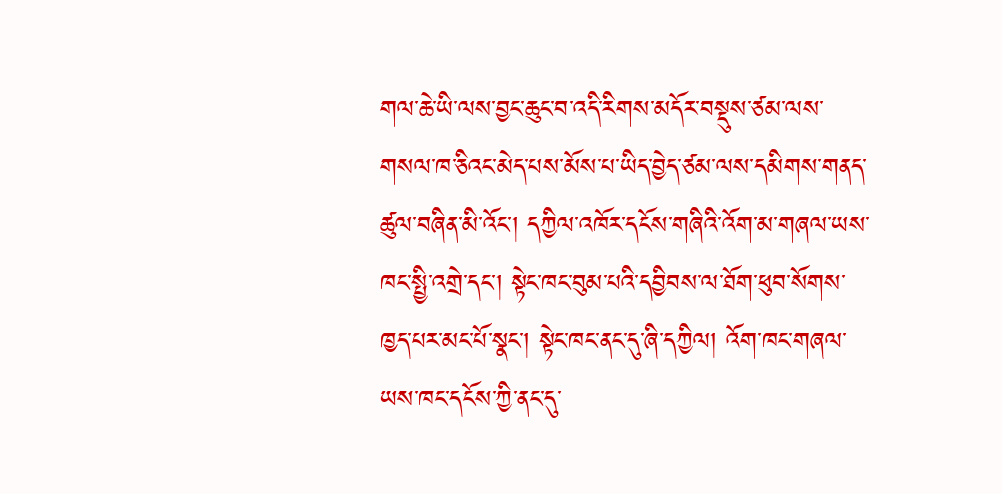གལ་ཆེ་ཡི་ལས་བྱང་ཆུང་བ་འདི་རིགས་མདོར་བསྡུས་ཙམ་ལས་གསལ་ཁ་ཅིའང་མེད་པས་མོས་པ་ཡིད་བྱེད་ཙམ་ལས་དམིགས་གནད་ཚུལ་བཞིན་མི་འོང་། དཀྱིལ་འཁོར་དངོས་གཞིའི་འོག་མ་གཞལ་ཡས་ཁང་སྤྱི་འགྲེ་དང་། སྟེང་ཁང་བུམ་པའི་དབྱིབས་ལ་ཐོག་ཕུབ་སོགས་ཁྱད་པར་མང་པོ་སྣང་། སྟེང་ཁང་ནང་དུ་ཞི་དཀྱིལ། འོག་ཁང་གཞལ་ཡས་ཁང་དངོས་ཀྱི་ནང་དུ་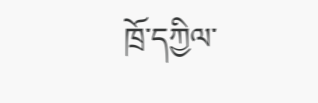ཁྲོ་དཀྱིལ་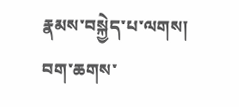རྣམས་བསྐྱེད་པ་ལགས། བག་ཆགས་